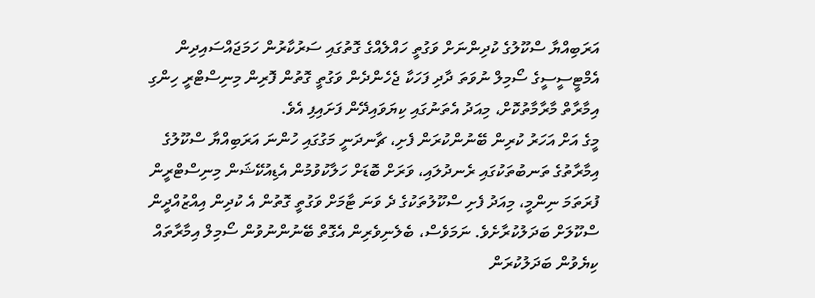އަރަބިއްޔާ ސްކޫލުގެ ކުދިންނަށް ވަގުތީ ހައްލެއްގެ ގޮތުގައި ސަރުކާރުން ހަމަޖައްސައިދިން އެމްޓީސީސީގެ ސޯމިލް ނުވަތަ ދާދި ފަހަކާ ޖެހެންދެން ވަގުތީ ގޮތުން ފޮރިން މިނިސްޓްރީ ހިންގި އިމާރާތް މާރާމާތުކޮށް، މިއަދު އެތަނުގައި ކިޔަވައިދޭން ފަށައިފި އެވެ.
މީގެ އަށް އަހަރު ކުރިން ބޭނުންކުރަން ފެށި، ޗާނދަނީ މަގުގައި ހުންނަ އަރަބިއްޔާ ސްކޫލުގެ އިމާރާތުގެ ތަނބުތަކުގައި ރެނދުލައި، ވަރަށް ބޮޑަށް ހަލާކުވުމުން އެޑިއުކޭޝަން މިނިސްޓްރީން ފުރަތަމަ ނިންމީ، މިއަދު ފެށި ސްކޫލުތަކުގެ ދެ ވަނަ ޓާމަށް ވަގުތީ ގޮތުން އެ ކުދިން އިއްޒުއްދީން ސްކޫލަށް ބަދަލުކުރާށެވެ. ނަމަވެސް، ބެލެނިވެރިން އެގޮތް ބޭނުންނުވުން ސޯމިލް އިމާރާތައް ކިޔެވުން ބަދަލުކުރަން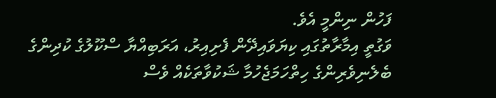ފަހުން ނިންމީ އެވެ.
ވަގުތީ އިމާރާތުގައި ކިޔަވައިދޭން ފެށިއިރު، އަރަބިއްޔާ ސްކޫލުގެ ކުދިންގެ ބެލެނިވެރިންގެ ހިތްހަމަޖެހުމާ ޝަކުވާތަކެއް ވެސް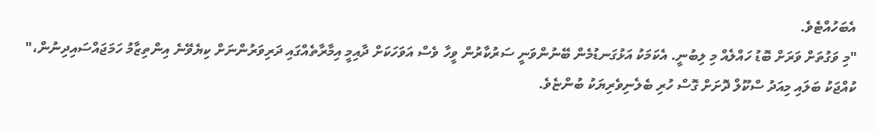އެބަހުއްޓެވެ.
"މި ވަގުތަށް ވަރަށް ބޮޑު ހައްލެއް މި ލިބުނީ. އެކަމަކު އަޅުގަނޑުމެން ބޭނުންވަނީ ސަރުކާރުން ވީހާ ވެސް އަވަހަކަށް ދާއިމީ އިމާރާތެއްގައި ދަރިވަރުންނަށް ކިޔެވޭނެ އިންތިޒާމު ހަމަޖައްސައިދިނުން،" ކުއްޖަކު ބަލައި މިއަދު ސްކޫލް ދޮށަށް ގޮސް ހުރި ބެލެނިވެރިޔަކު ބުންޏެވެ.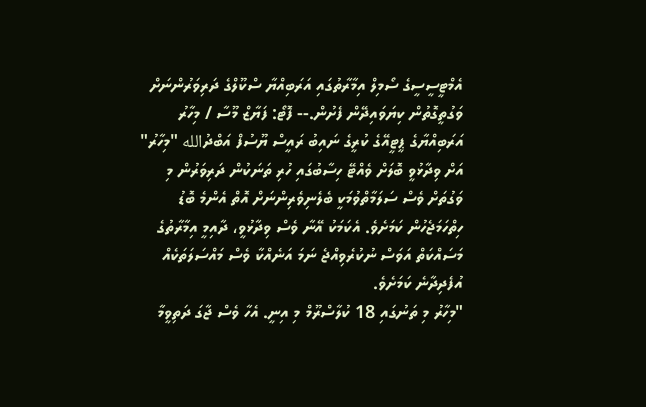އެމްޓީސީސީގެ ސޯމިލް އިމާރާތުގައި އަރަބިއްޔާ ސްކޫލްގެ ދަރިވަރުންނަށް ވަގުތީގޮތުން ކިޔަވައިދޭން ފެށުން.-- ފޮޓޯ: ފަޔާޒް މޫސާ / މިހާރު
އަރަބިއްޔާގެ ޕީޓީއޭގެ ކުރީގެ ނައިބު ރައީސް ޔޫސުފް އަބްދުالله "މިހާރު" އަށް ވިދާޅުވީ ބޮލަށް ވެއްޓޭ ހިސާބުގައި ހުރި ތަނަކުން ދަރިވަރުން މި ވަގުތަށް ވެސް ސަލަމާތްވުމަކީ ބެލެނިވެރިންނަށް އޮތް އެންމެ ބޮޑު ހިތްހަމަޖެހުން ކަމަށެވެ. އެކަމަކު އޭނާ ވެސް ވިދާޅުވީ، ދާއިމީ އިމާރާތުގެ މަސައްކަތް އަވަސް ނުކުރެވިއްޖެ ނަމަ އަނެއްކާ ވެސް މައްސަލަތަކެއް އުފެދިދާނެ ކަމަށެވެ.
"މިހާރު މި ތަނުގައި 18 ކުލާސްރޫމް މި އިނީ. އެހާ ވެސް ޖާގަ ދަތިވީމާ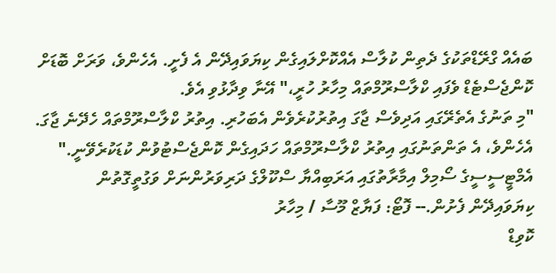ބައެއް ގްރޭޑްތަކުގެ ދެތިން ކުލާސް އެއްކޮށްލައިގެން ކިޔަވައިދޭން އެ ފެށީ. އެހެންވެ، ވަރަށް ބޮޑަށް ކޮންޖެސްޓެޑް ވެފައި ކްލާސްރޫމްތައް މިހާރު ހުރީ،" އޭނާ ވިދާޅުވި އެވެ.
"މި ތަނުގެ އެތެރޭގައި އަދިވެސް ޖާގަ އިތުރުކުރެވެން އެބަހުރި. އިތުރު ކްލާސްރޫމްތައް ހެދޭނެ ޖާގަ. އެހެންވެ، އެ ތަންތަނުގައި އިތުރު ކްލާސްރޫމްތައް ހަދައިގެން ކޮންޖެސްޓުވުން ކުޑަކުރެވޭނީ."
އެމްޓީސީސީގެ ސޯމިލް އިމާރާތުގައި އަރަބިއްޔާ ސްކޫލްގެ ދަރިވަރުންނަށް ވަގުތީގޮތުން ކިޔަވައިދޭން ފެށުން.-- ފޮޓޯ: ފަޔާޒް މޫސާ / މިހާރު
ކޮވިޑް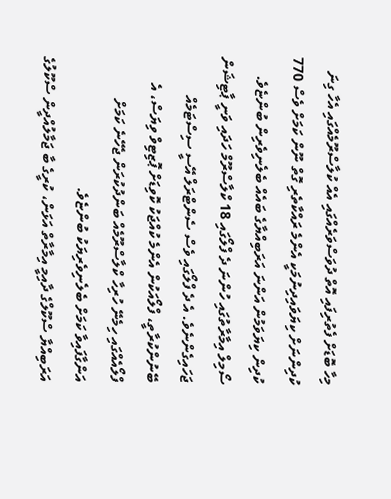މިހާ ބޮޑަށް ފެތުރިފައި އޮތް ދުވަސްވަރެއްގައި އެއް ކުލާސްރޫމެއްގައި އެހާ ގިނަ ކުދިންނަށް ކިޔަވައިދިނުމަކީ އެންމެ ރައްކާތެރި ގޮތް ނޫން ކަމަށް ވެސް 770 ކުދިން ކިޔަވަމުން އަންނަ އަރަބިއްޔާގެ ބައެއް ބެލެނިވެރިން ބުންޏެވެ.
ސޯމިލް އިމާރާތުގައި ހުންނަ ދެ ފްލޯގައި 18 ކްލާސްރޫމް ހަދައި ވަނީ ޕާޓިޝަން ޖަހައިގެންނެވެ. އެ ދެ ފްލޯގައި ވެސް ސެންޓްރަލް އޭސީ ސިސްޓަމެއް ބޭނުންކުރާތީ، ފްލޯއަކުން އެންމެ ކުއްޖަކު ކޮވިޑަށް ޕޮޒިޓިވް ވިޔަސް، އެ ފްލޯއެއްގައި ހިމެނޭ ހުރިހާ ކްލާސްރޫމެއް ބަންދުކުރަން ޖެހޭނެ ކަމަށް އަންގާފައިވާ ކަމަށް ބެލެނިވެރިޔަކު ބުންޏެވެ.
އަރަބިއްޔާ ސްކޫލްގެ ދާއިމީ އިމާރާތް އަޅަން، ކުރީގެ ބާ ޖަމާލުއްދީން ސްކޫލުގެ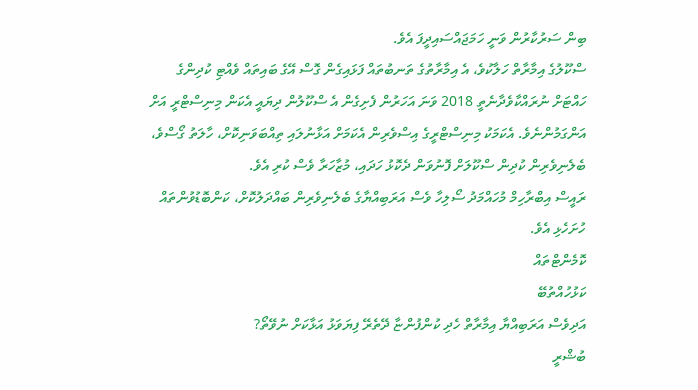ބިން ސަރުކާރުން ވަނީ ހަމަޖައްސައިދީފަ އެވެ.
ސްކޫލުގެ އިމާރާތް ހަލާކުވެ، އެ އިމާރާތުގެ ތަނބުތައް ފަޅައިގެން ގޮސް އޭގެ ބައިތައް ވެއްޓި ކުދިންގެ ހައްޓަށް ނުރައްކާވެދާނެތީ 2018 ވަނަ އަހަރުން ފެށިގެން އެ ސްކޫލުން ދިޔައީ އެކަން މިނިސްޓްރީ އަށް އަންގަމުންނެވެ. އެކަމަކު މިނިސްޓްރީގެ އިސްވެރިން އެކަމަށް އަޅާނުލައި ތިއްބަވަނިކޮށް، ހާލަތު ގޯސްވެ، ބެލެނިވެރިން ކުދިން ސްކޫލަށް ފޮނުވަން ދެކޮޅު ހަދައި، މުޒާހަރާ ވެސް ކުރި އެވެ.
ރައީސް އިބްރާހިމް މުހައްމަދު ސޯލިހާ ވެސް އަރަބިއްޔާގެ ބެލެނިވެރިން ބައްދަލުކޮށް، ކަންބޮޑުވުންތައް ހުށަހެޅި އެވެ.
ކޮމެންޓްތައް
ކަޅުހުއްތުބޭ
އަދިވެސް އަރަބިއްޔާ އިމާރާތް ހެދި ކުންފުންޏާ ދޭތެރޭ ފިޔަވަޅު އަޅާކަށް ނުވޭތޯ?
ބުޝްރީ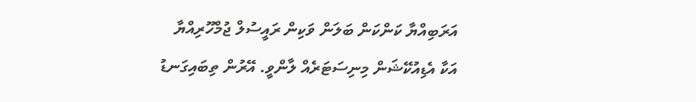އަރަބިއްޔާ ކަންކަން ބަލަން ވަކިން ރައީސުލް ޖުމްހޫރިއްޔާ އަކާ އެޑިއުކޭޝަން މިނިސަޓަރެއް ލާންވީ. އޭރުން ތިބައިގަނޑު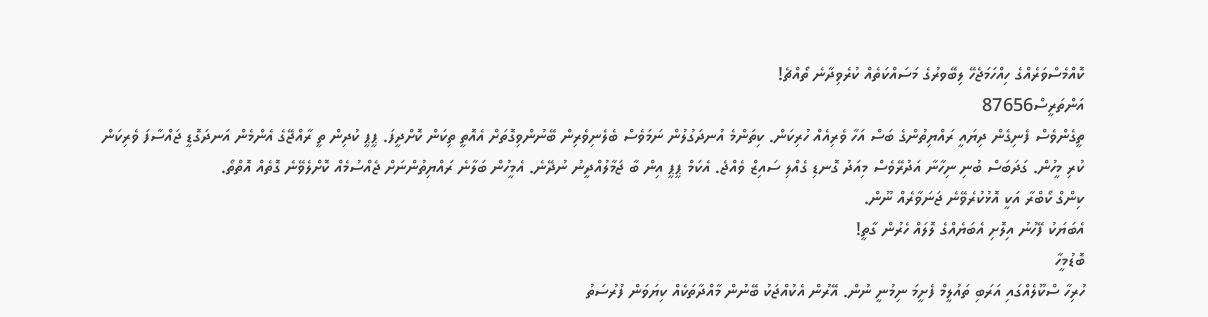ކޮއްމެސްވަރެއްގެ ހިއްހަމަޖެހޭ ލިބޭވރުގެ މަސައްކަތެއް ކުރެވިދާނެ ތޯއްޗެ!
އަންތަރީސް87656
ތީގެންވެސް ފެނިގެން ދިޔައީ ރައްޔިތުންގެ ބަސް އަހާ ވެރިއެއް ހުރިކަން. ކިތަންމެ އުނދަގުލުން ނަމަވެސް ބެލެނިވެރިން ބޭނުންވިގޮތަށް އެއޮތީ ތިކަން ކޮށްދީފަ. ޕީޕީ ކުދިން ތީ ރާއްޖޭގެ އެންމެން އަނދަގޮޑީ ޖައްސާފަ ވެރިކަން ކުރި މީހުން. ގަދަބަސް ބުނި ނިހާނާ އަދުރޭވެސް މިއަދު ގޮނޑި ގެއްލި ސައިޒް ވެއްޖެ. އެކަމް ޕީޕީ އިން ބާ ޖަމާލުއްދީނު ނުދޭނެ. އެމީހުން ބަލާނެ ރައްޔިތުންނަށް ޖެއްސުމެއް ކޮށްލެވޭނެ ގޮތެއް އޮތްތޯ.
ކިންގް ކޯބްރާ އަކީ އޮޅުކުރެވޭނެ ޖަނަވާރެއް ނޫން.
އެބަޔަކު ފޭހުނު އިލޮށި އެބަޔެއްގެ ލޮލައް ހެރުން ގާތީ!
ބޮޑުމީހާ
ހުރިހާ ސްކޫލެއްގައި އަރަބި ތައުލީމް ފެށީމަ ނިމުނީ ނުން. އޭރުން އެކުއްޖަކު ބޭނުން މާއްދާތަކެއް ކިޔަވަން ފުރުސަތު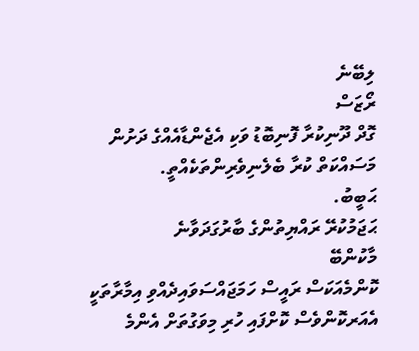ލިބޭނެ
ރޯޒަސް
ގޮދް ދޫނިކުރާ ފޮނިބޮޑު ވަކި އެޖެންޑާއެއްގެ ދަށުން މަސައްކަތް ކުރާ ބެލެނިވެރިންތަކެއްތީ.
ޙަބީބު.
ޙަޖަމުކުރޭ ރައްޔިތުންގެ ބާރުގަދަވާނެ
މާކުންބޭ
ކޮންމެއަކަސް ރައީސް ހަމަޖައްސަވައިދެއްވި އިމާރާތަކީ އެއަރކޮންވެސް ކޮށްފައި ހުރި މިވަގުތަށް އެންމެ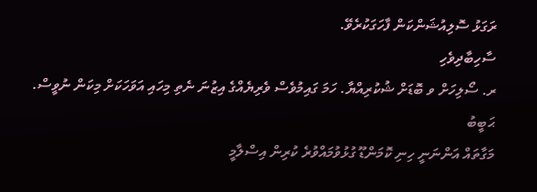ރަގަޅު ސޮލިއުޝަންކަން ފާހަގަކުރެވޭ.
ސާހިބާދިވެހި
ރ. ސޯލިހަށް ވ ބޮޑަށް ޝުކުރިއްޔާ. ހަމަ ގައިމުވެސް ވެރިޔެއްގެ އިޒުނަ ނެތި މިހައި އަވަހަކަށް މިކަން ނުވީސް.
ޙަބީބު
މަގާތައް އަންނަނީ ހިނި ކޮމަންޑޫ ގުޅުވުމައްވުރެ ކުރިން އިސްލާމީ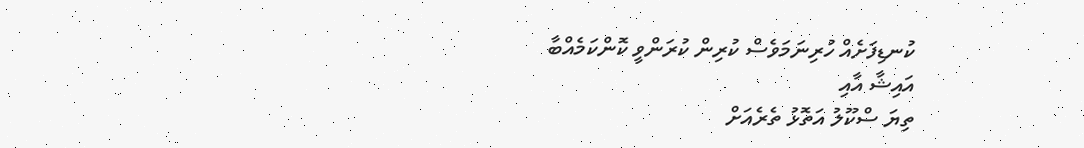ކުނޑިފަށެއް ހުރިނަމަވެސް ކުރިން ކުރަންވީ ކޮންކަމެއްބާ
އައިޝާ އާއި
ތިޔަ ސްކޫލު އަތޮޅު ތެރެއަށް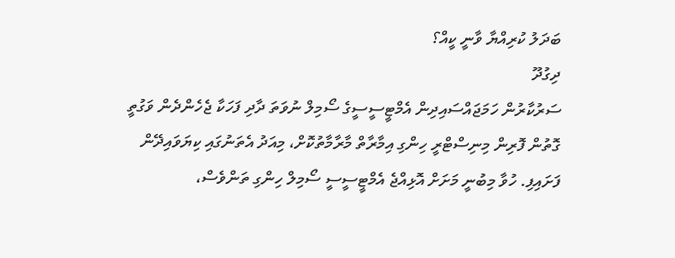ބަދަލު ކުރިއްޔާ ވާނީ ކީއް؟
ދިގުދޫ
ސަރުކާރުން ހަމަޖައްސައިދިން އެމްޓީސީސީގެ ސޯމިލް ނުވަތަ ދާދި ފަހަކާ ޖެހެންދެން ވަގުތީ ގޮތުން ފޮރިން މިނިސްޓްރީ ހިންގި އިމާރާތް މާރާމާތުކޮށް، މިއަދު އެތަނުގައި ކިޔަވައިދޭން ފަށައިފި. ހުވާ މިބުނީ މަށަށް އޮޅިއްޖެ އެމްޓީސީސީ ސޯމިލް ހިންގި ތަންވެސް،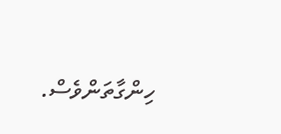ހިންގާތަންވެސް.